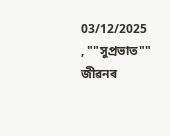03/12/2025
, ""সুপ্ৰভাত""
জীৱনৰ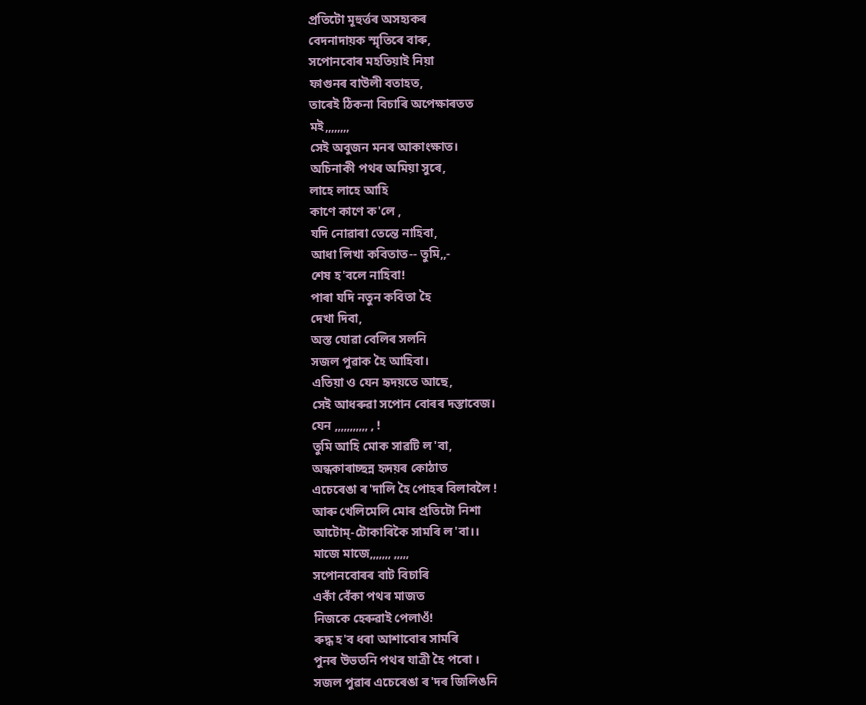প্ৰতিটো মূহুৰ্ত্তৰ অসহ্যকৰ
বেদনাদায়ক স্মৃতিৰে বাৰু,
সপোনবোৰ মহতিয়াই নিয়া
ফাগুনৰ বাউলী বতাহত,
তাৰেই ঠিকনা বিচাৰি অপেক্ষাৰতত
মই,,,,,,,,
সেই অবুজন মনৰ আকাংক্ষাত।
অচিনাকী পথৰ অমিয়া সুৰে,
লাহে লাহে আহি
কাণে কাণে ক'লে ,
যদি নোৱাৰা তেন্তে নাহিবা,
আধা লিখা কবিতাত-- তুমি,,-
শেষ হ'বলে নাহিবা!
পাৰা যদি নতুন কবিতা হৈ
দেখা দিবা,
অস্ত যোৱা বেলিৰ সলনি
সজল পুৱাক হৈ আহিবা।
এতিয়া ও যেন হৃদয়তে আছে,
সেই আধৰুৱা সপোন বোৰৰ দস্তাবেজ।
যেন ,,,,,,,,,,, , !
তুমি আহি মোক সাৱটি ল'বা,
অন্ধকাৰাচ্ছন্ন হৃদয়ৰ কোঠাত
এচেৰেঙা ৰ'দালি হৈ পোহৰ বিলাবলৈ !
আৰু খেলিমেলি মোৰ প্ৰতিটো নিশা
আটোম্-টোকাৰিকৈ সামৰি ল'বা।।
মাজে মাজে,,,,,,, ,,,,,
সপোনবোৰৰ বাট বিচাৰি
একাঁ বেঁকা পথৰ মাজত
নিজকে হেৰুৱাই পেলাওঁ!
ৰুদ্ধ হ'ব ধৰা আশাবোৰ সামৰি
পুনৰ উভতনি পথৰ যাত্ৰী হৈ পৰো ।
সজল পুৱাৰ এচেৰেঙা ৰ'দৰ জিলিঙনি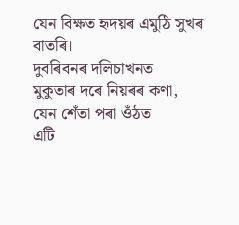যেন বিক্ষত হৃদয়ৰ এমুঠি সুখৰ বাতৰি।
দুবৰিবনৰ দলিচাখনত
মুকুতাৰ দৰে নিয়ৰৰ কণা,
যেন শেঁতা পৰা ওঁঠত
এটি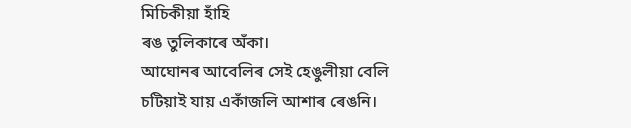মিচিকীয়া হাঁহি
ৰঙ তুলিকাৰে অঁকা।
আঘোনৰ আবেলিৰ সেই হেঙুলীয়া বেলি
চটিয়াই যায় একাঁজলি আশাৰ ৰেঙনি।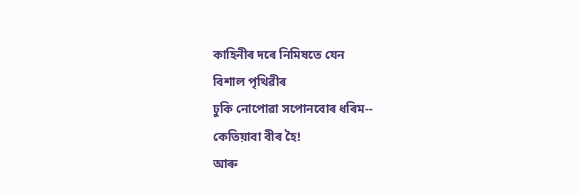কাহিনীৰ দৰে নিমিষতে যেন
বিশাল পৃথিৱীৰ
ঢুকি নোপোৱা সপোনবোৰ ধৰিম--
কেতিয়াবা বীৰ হৈ!
আৰু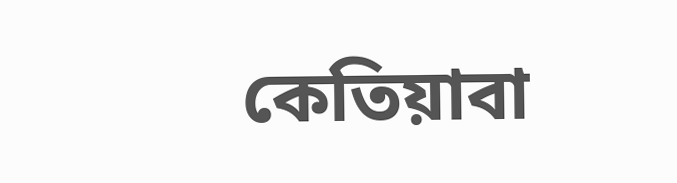কেতিয়াবা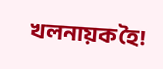খলনায়ক হৈ!